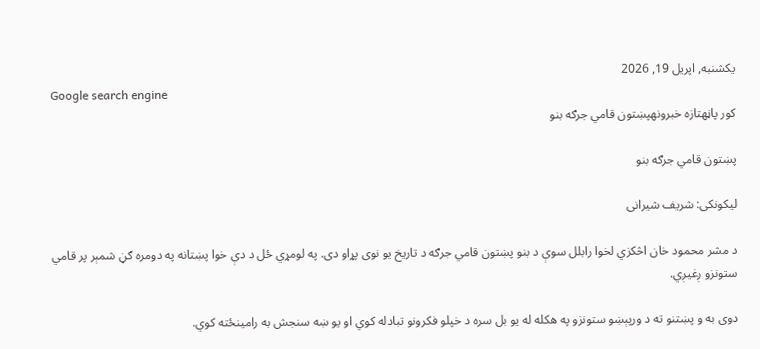یکشنبه, اپریل 19, 2026
Google search engine
کور پاڼهتازه خبرونهپښتون قامي جرګه بنو

پښتون قامي جرګه بنو

لیکونکی: شریف شیرانی

د مشر محمود خان اڅکزي لخوا رابلل سوې د بنو پښتون قامي جرګه د تاریخ یو نوی پړاو دی. په لومړي ځل د دې خوا پښتانه په دومره ګڼ شمېر پر قامي ستونزو ږغیږي.

دوی به و پښتنو ته د ورپېښو ستونزو په هکله له یو بل سره د خپلو فکرونو تبادله کوي او یو ښه سنجش به رامینځته کوي.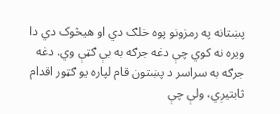پښتانه په رمزونو پوه خلګ دي او هیڅوک دي دا ویره نه کوي چې دغه جرګه به بې ګټې وي. دغه جرګه به سراسر د پښتون قام لپاره یو ګټور اقدام ثابتیږي، ولې چې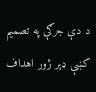د دې جرګې په تصمیم کښې ډېر ژور اهداف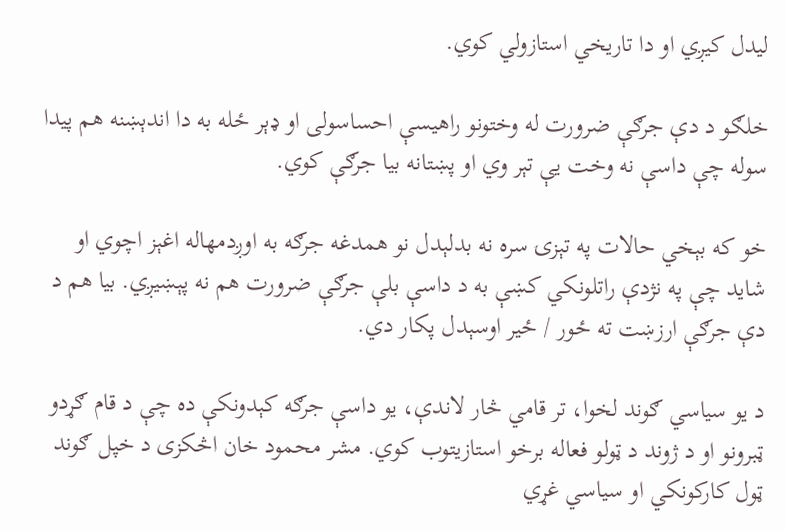لیدل کیږي او دا تاریخي استازولي کوي.

خلګو د دې جرګې ضرورت له وختونو راهیسې احساسولی او ډېر ځله به دا اندېښنه هم پیدا سوله چې داسې نه وخت یې تېر وي او پښتانه بیا جرګې کوي.

خو که بېخي حالات په تېزۍ سره نه بدلېدل نو همدغه جرګه به اوږدمهاله اغېز اچوي او شاید چې په نژدې راتلونکي کښې به د داسې بلې جرګې ضرورت هم نه پېښیږي. بیا هم د دې جرګې ارزښت ته ځور / ځیر اوسېدل پکار دي.

د یو سیاسي ګوند لخوا، تر قامي څار لاندې، یو داسې جرګه کېدونکې ده چې د قام ګړدو ټبرونو او د ژوند د ټولو فعاله برخو استازیتوب کوي. مشر محمود خان اڅکزی د خپل ګوند ټول کارکونکي او سیاسي غړي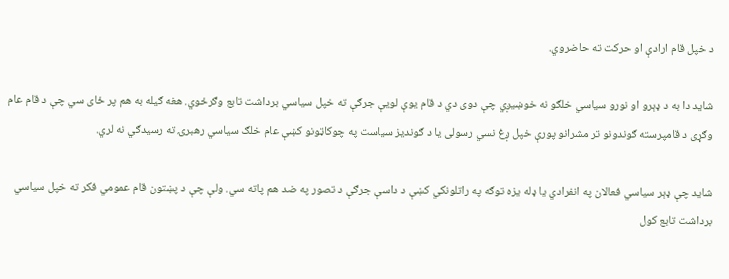د خپل قام ارادې او حرکت ته حاضروي.

شاید دا به د ډېرو او نورو سیاسي خلګو نه خوښیږي چې دوی دي د قام یوې لویې جرګې ته خپل سیاسي برداشت تابع وګرځوي. هغه ګیله به هم پر ځای سي چې د قام عام وګړی د قامپرسته ګوندونو تر مشرانو پورې خپل ږغ نسي رسولی یا د ګوندیز سیاست په چوکاټونو کښې عام خلګ سیاسي رهبرۍ ته رسیدګي نه لري.

شاید چې ډېر سیاسي فعالان په انفرادي یا ډله یزه توګه په راتلونکي کښې د داسې جرګې د تصور په ضد هم پاته سي. ولې چې د پښتون قام عمومي فکر ته خپل سیاسي برداشت تابع کول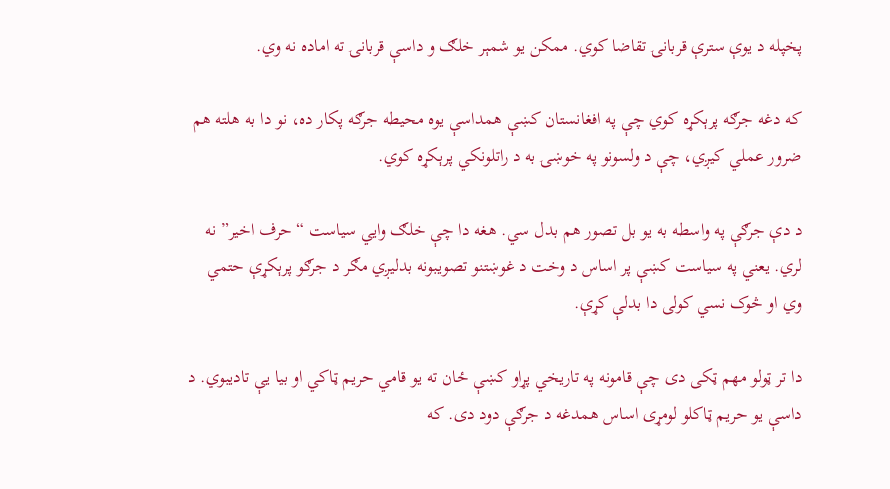پخپله د یوې سترې قربانۍ تقاضا کوي. ممکن یو شمېر خلګ و داسې قربانۍ ته اماده نه وي.

که دغه جرګه پرېکړه کوي چې په افغانستان کښې همداسې یوه محیطه جرګه پکار ده، نو دا به هلته هم ضرور عملي کیږي، چې د ولسونو په خوښۍ به د راتلونکي پرېکړه کوي.

د دې جرګې په واسطه به یو بل تصور هم بدل سي. هغه دا چې خلګ وایي سیاست “حرف اخیر” نه لري. یعني په سیاست کښې پر اساس د وخت د غوښتنو تصویبونه بدلیږي مګر د جرګو پرېکړې حتمي وي او څوک نسي کولی دا بدلې کړې.

دا تر ټولو مهم ټکی دی چې قامونه په تاریخي پړاو کښې ځان ته یو قامي حریم ټاکي او بیا یې تادیبوي. د داسې یو حریم ټاکلو لومړی اساس همدغه د جرګې دود دی. که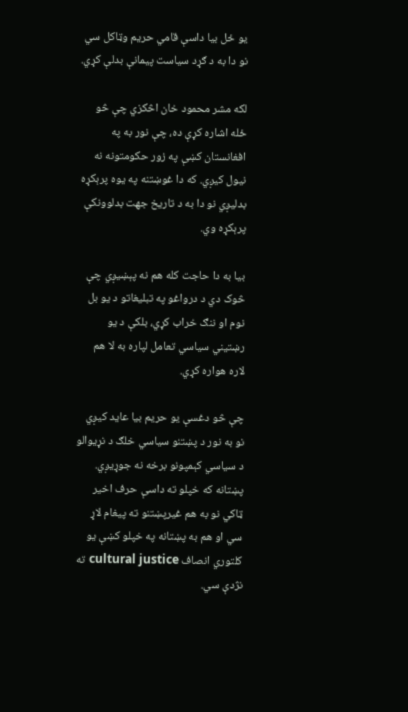یو ځل بیا داسې قامي حریم وټاکل سي نو دا به د ګړد سیاست پیمانې بدلې کړي.

لکه مشر محمود خان اڅکزي چې څو ځله اشاره کړې ده، چې نور به په افغانستان کښې په زور حکومتونه نه نیول کیږي. که دا غوښتنه په یوه پرېکړه بدلیږي نو دا به د تاریخ جهت بدلوونکې پرېکړه وي.

بیا به دا حاجت کله هم نه پېښیږي چې څوک دي د درواغو په تبلیغاتو د یو بل نوم او ننګ خراب کړي، بلکې د یو رښتیني سیاسي تعامل لپاره به لا هم لاره هواره کړي.

چې څو دغسې یو حریم بیا عاید کیږي نو به نور د پښتنو سیاسي خلګ د نړیوالو د سیاسي کېمپونو برخه نه جوړیږي. پښتانه که خپلو ته داسې حرف اخیر ټاکي نو به هم غیرپښتنو ته پیغام لاړ سي او هم به پښتانه په خپلو کښې یو کلتوري انصاف cultural justice ته نژدې سي.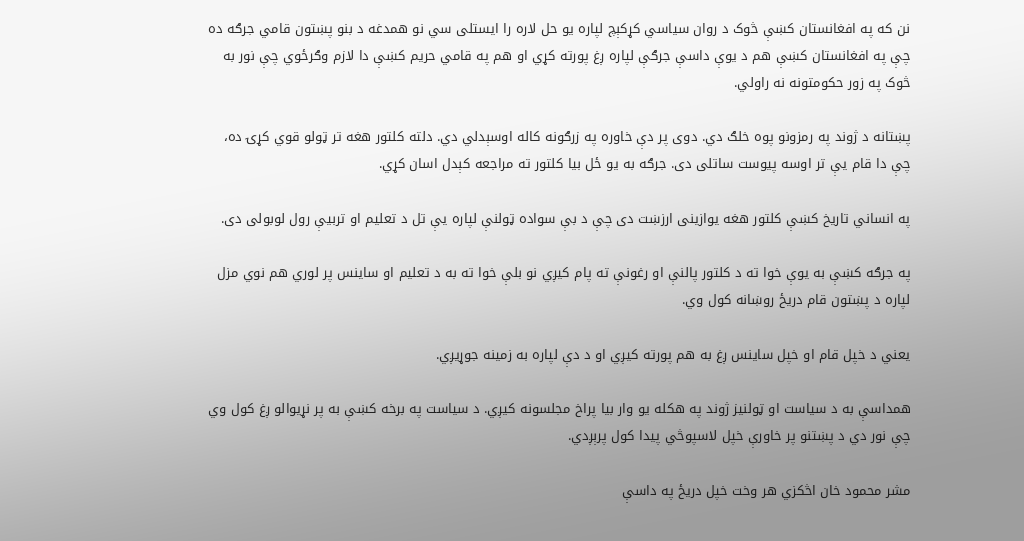نن که په افغانستان کښې څوک د روان سیاسي کړکېچ لپاره یو حل لاره را ایستلی سي نو همدغه د بنو پښتون قامي جرګه ده چې په افغانستان کښې هم د یوې داسې جرګې لپاره ږغ پورته کړي او هم په قامي حریم کښې دا لازم وګرځوي چې نور به څوک په زور حکومتونه نه راولي.

پښتانه د ژوند په رمزونو پوه خلګ دي. دوی پر دې خاوره په زرګونه کاله اوسېدلي دي. دلته کلتور هغه تر ټولو قوي کړۍ ده، چې دا قام یې تر اوسه پیوست ساتلی دی. جرګه به یو ځل بیا کلتور ته مراجعه کېدل اسان کړي.

په انساني تاریخ کښې کلتور هغه یوازینی ارزښت دی چې د بې سواده ټولنې لپاره یې تل د تعلیم او تربیې رول لوبولی دی.

په جرګه کښې به یوې خوا ته د کلتور پالنې او رغونې ته پام کیږي نو بلې خوا ته به د تعلیم او ساینس پر لوري هم نوي مزل لپاره د پښتون قام دریځ روښانه کول وي.

یعني د خپل قام او خپل ساینس ږغ به هم پورته کیږي او د دې لپاره به زمینه جوړیږي.

همداسې به د سیاست او ټولنیز ژوند په هکله یو وار بیا پراخ مجلسونه کیږي. د سیاست په برخه کښې به پر نړیوالو ږغ کول وي چې نور دي د پښتنو پر خاورې خپل لاسپوڅي پیدا کول پرېږدي.

مشر محمود خان اڅکزي هر وخت خپل دریځ په داسې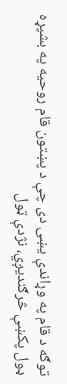توګه د قام په وړاندې یښی دی چې د پښتون قام روحیه په بشپړه ډول پکښې څرګندیږي، نژدې ټول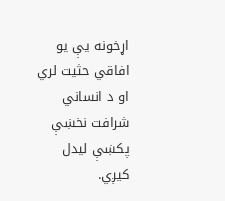اړخونه یې یو افاقي حثیت لري او د انساني شرافت نخښې پکښې لیدل کیږي.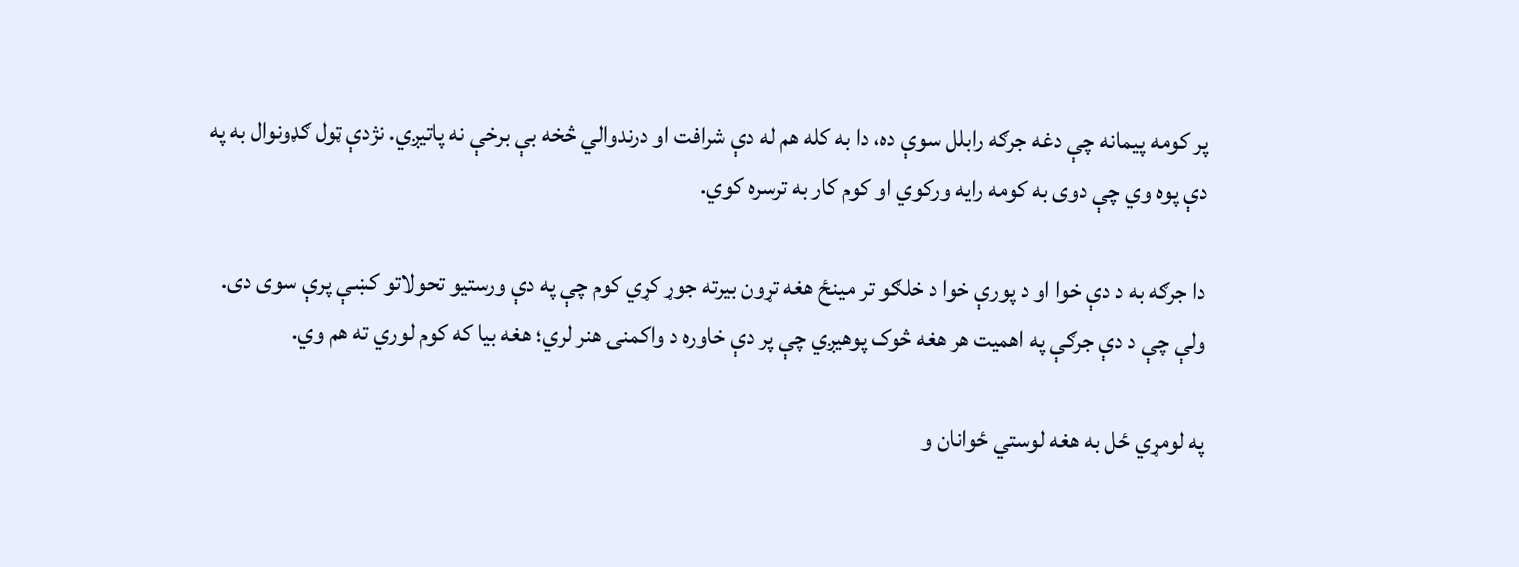پر کومه پیمانه چې دغه جرګه رابلل سوې ده، دا به کله هم له دې شرافت او درندوالي څخه بې برخې نه پاتیږي. نژدې ټول ګډونوال به په دې پوه وي چې دوی به کومه رایه ورکوي او کوم کار به ترسره کوي.

دا جرګه به د دې خوا او د پورې خوا د خلګو تر مینځ هغه تړون بیرته جوړ کړي کوم چې په دې ورستیو تحولاتو کښې پرې سوی دی. ولې چې د دې جرګې په اهمیت هر هغه څوک پوهیږي چې پر دې خاوره د واکمنۍ هنر لري؛ هغه بیا که کوم لوري ته هم وي.

په لومړي ځل به هغه لوستي ځوانان و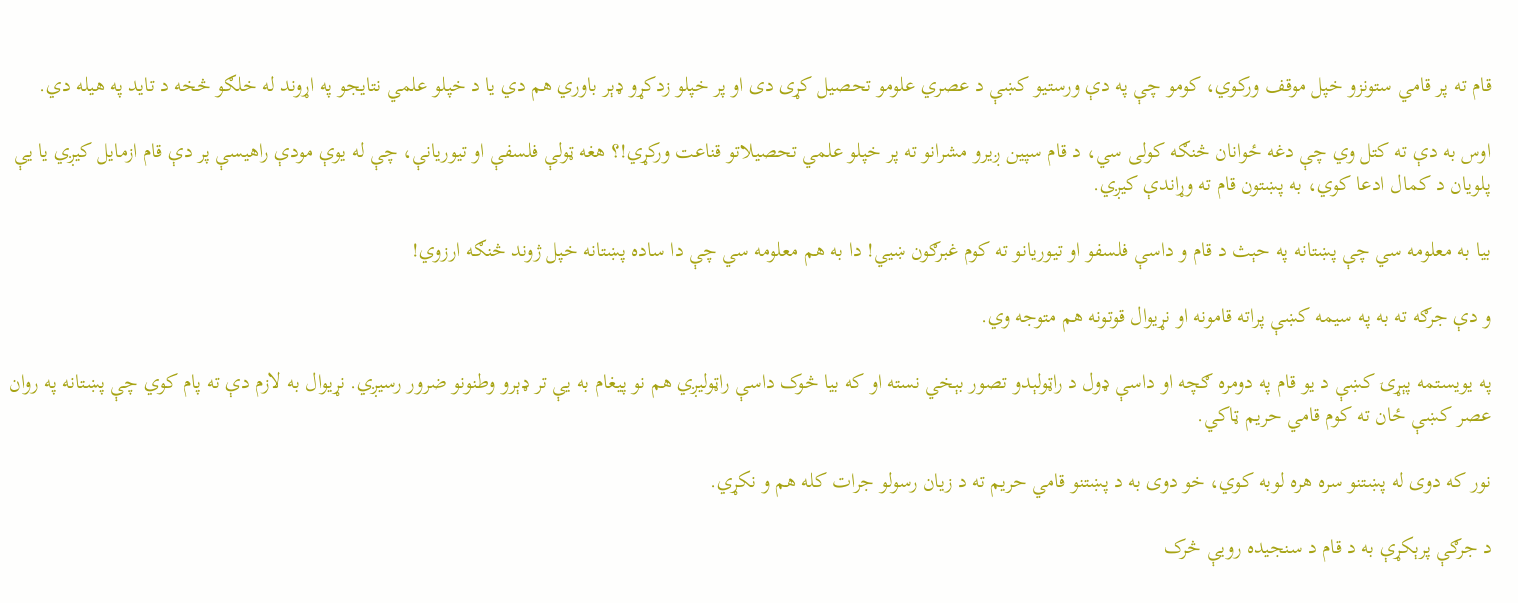قام ته پر قامي ستونزو خپل موقف ورکوي، کومو چې په دې ورستیو کښې د عصري علومو تحصیل کړی دی او پر خپلو زدکړو ډېر باوري هم دي یا د خپلو علمي نتایجو په اړوند له خلګو څخه د تاید په هیله دي.

اوس به دې ته کتل وي چې دغه ځوانان څنګه کولی سي، د قام سپین ږیرو مشرانو ته پر خپلو علمي تحصیلاتو قناعت ورکړي!؟ هغه ټولې فلسفې او تیوریانې، چې له یوې مودې راهیسې پر دې قام ازمایل کیږي یا یې پلویان د کمال ادعا کوي، به پښتون قام ته وړاندې کیږي.

بیا به معلومه سي چې پښتانه په حېث د قام و داسې فلسفو او تیوریانو ته کوم غبرګون ښیي! دا به هم معلومه سي چې دا ساده پښتانه خپل ژوند څنګه ارزوي!

و دې جرګه ته به په سیمه کښې پراته قامونه او نړیوال قوتونه هم متوجه وي.

په یویستمه پېړۍ کښې د یو قام په دومره ګچه او داسې ډول د راټولېدو تصور بېخي نسته او که بیا څوک داسې راټولیږي هم نو پیغام به یې تر ډېرو وطنونو ضرور رسیږي. نړیوال به لازم دې ته پام کوي چې پښتانه په روان عصر کښې ځان ته کوم قامي حریم ټاکي.

نور که دوی له پښتنو سره هره لوبه کوي، خو دوی به د پښتنو قامي حریم ته د زیان رسولو جرات کله هم و نکړي.

د جرګې پرېکړې به د قام د سنجیده رویې څرک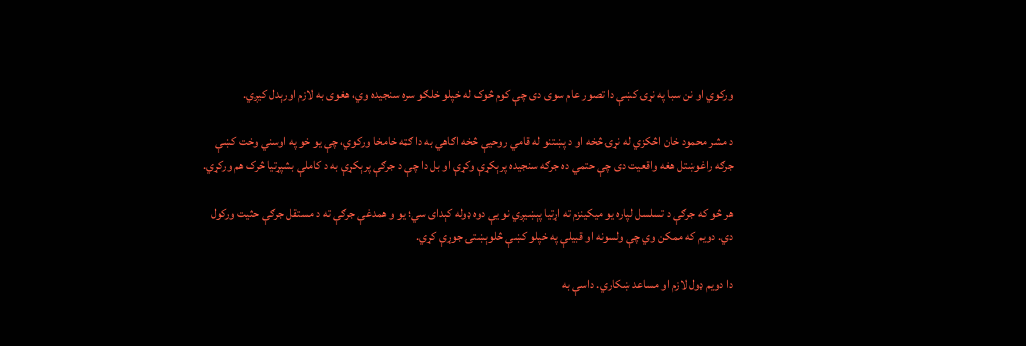ورکوي او نن سبا په نړۍ کښې دا تصور عام سوی دی چې کوم څوک له خپلو خلګو سره سنجیده وي، هغوی به لازم اورېدل کیږي.

د مشر محمود خان اڅکزي له نړۍ څخه او د پښتنو له قامي روحیې څخه اګاهي به دا ګټه خامخا ورکوي، چې یو خو په اوسني وخت کښې جرګه راغوښتل هغه واقعیت دی چې حتمي ده جرګه سنجیده پرېکړې وکړې او بل دا چې د جرګې پرېکړې به د کاملې بشپړتیا څرک هم ورکړي.

هر څو که جرګې د تسلسل لپاره یو میکینزم ته اړتیا پېښیږي نو یې دوه ډوله کېدای سي؛ یو و همدغې جرګې ته د مستقل جرګې حثیت ورکول دي. دویم که ممکن وي چې ولسونه او قبیلې په خپلو کښې څلوېښتۍ جوړې کړي.

دا دویم ډول لازم او مساعد ښکاري. داسې به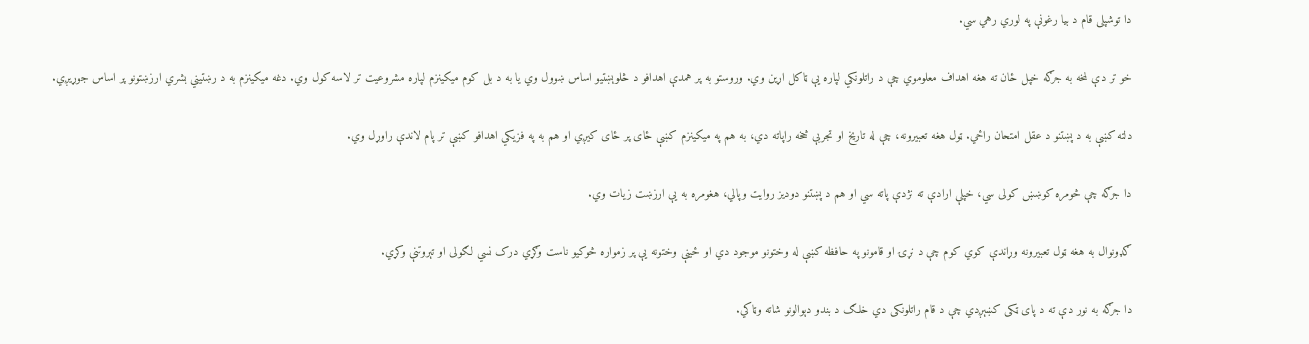دا توشپلی قام د بیا رغونې په لوري رهي سي.

خو تر دې لمخه به جرګه خپل ځان ته هغه اهداف معلوموي چې د راتلونکي لپاره یې ټاکل اړین وي. وروستو به پر همدې اهدافو د څلوېښتیو اساس ښوول وي یا به د بل کوم میکینزم لپاره مشروعیت تر لاسه کول وي. دغه میکینزم به د رښتیني بشري ارزښتونو پر اساس جوړیږي.

دلته کښې به د پښتنو د عقل امتحان راځي. ټول هغه تعبیرونه، چې له تاریخ او تجربې څخه راپاته دي، به هم په میکینزم کښې ځای پر ځای کیږي او هم به په فزیکي اهدافو کښې تر پام لاندې راوړل وي.

دا جرګه چې څومره کوښښ کولی سي، خپلې ارادې ته نژدې پاته سي او هم د پښتنو دودیز روایت وپالي، هغومره به یې ارزښت زیات وي.

ګډونوال به هغه ټول تعبیرونه وړاندې کوي کوم چې د نړۍ او قامونو په حافظه کښې له وختونو موجود دي او ځینې وختونه یې پر زمواره څوکیو ناست وګړي درک نسي لګولی او تېروتنې وکړي.

دا جرګه به نور دې ته د پای ټکی کښېږدي چې د قام راتلونکی دي خلګ د بندو دېوالونو شاته وټاکي.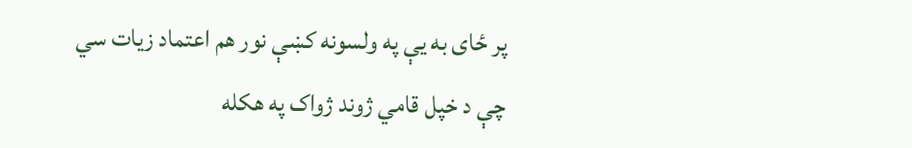پر ځای به یې په ولسونه کښې نور هم اعتماد زیات سي چې د خپل قامي ژوند ژواک په هکله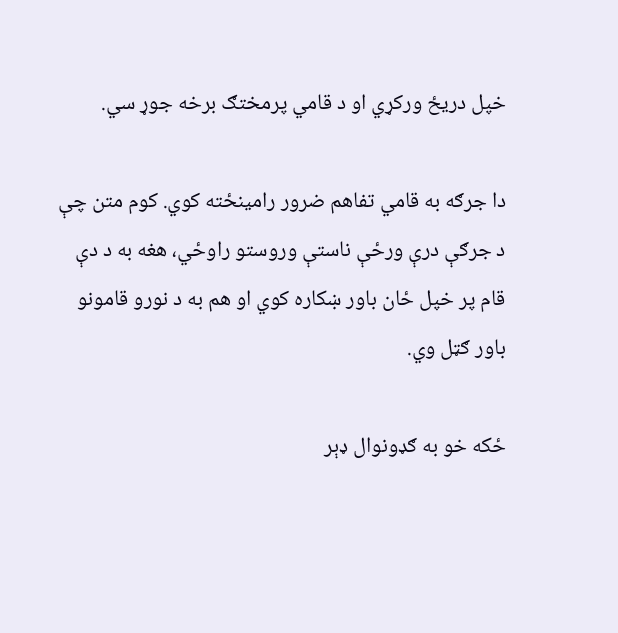خپل دریځ ورکړي او د قامي پرمختګ برخه جوړ سي.

دا جرګه به قامي تفاهم ضرور رامینځته کوي. کوم متن چې د جرګې درې ورځې ناستې وروستو راوځي، هغه به د دې قام پر خپل ځان باور ښکاره کوي او هم به د نورو قامونو باور ګټل وي.

ځکه خو به ګډونوال ډېر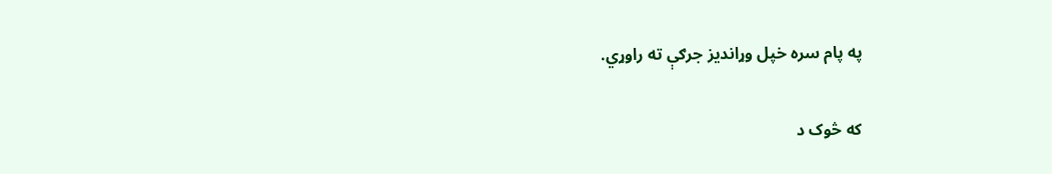په پام سره خپل وړاندیز جرګې ته راوړي.

که څوک د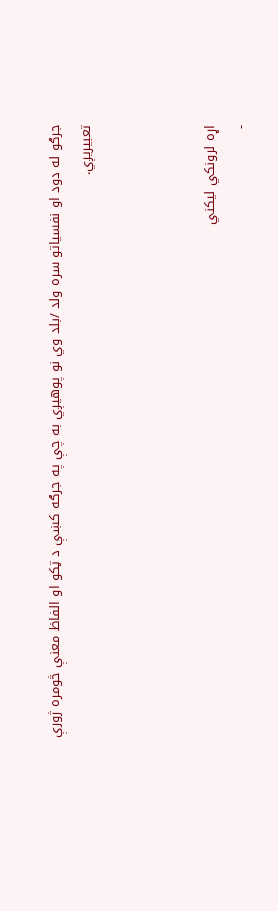جرګو له دود او نفسیاتو سره ولد /بلد وي نو پوهیږي به چې په جرګه کښې د ټکو او الفاظ معنې څومره ژورې تعبیریږي.



اړه لرونکي ليکني
-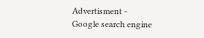Advertisment -
Google search engine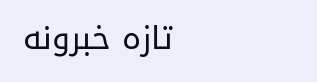تازه خبرونه